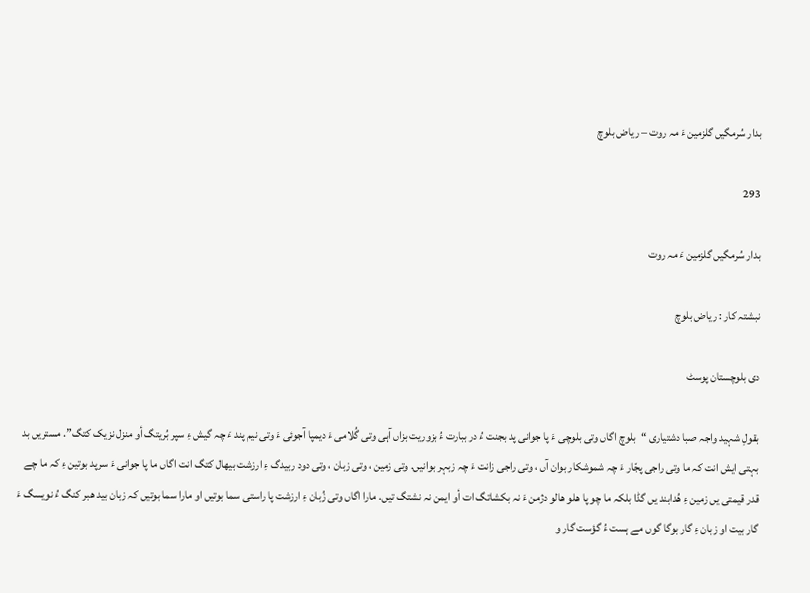بدار سُرمگیں گلزمین ءَ مہ روت – ریاض بلوچ

293

بدار سُرمگیں گلزمین ءَ مہ روت

نبشتہ کار : ریاض بلوچ

دی بلوچستان پوسٹ

بقولِ شہید واجہ صبا دشتیاری “بلوچ اگاں وتی بلوچی ءَ پا جوانی پد بجنت ءُ در ببارت ءُ بزوریت بزاں آہی وتی گُلامی ءَ دیمپا آجوئی ءَ وتی نیم پند ءَ چہ گیش ءِ سپر بُریتگ أو منزل نزیک کتگ”. مستریں بد بہتی ایش انت کہ ما وتی راجی پجّار ءَ چہ شموشکار بوان آں ، وتی راجی زانت ءَ چہ زبہر بوانیں. وتی زمین ، وتی زبان ، وتی دود ربیدگ ءِ ارزشت بیھال کتگ انت اگاں ما پا جوانی ءَ سرپد بوتین ءِ کہ ما چے قدر قیمتی یں زمین ءِ ھُدابند یں گڈا بلکہ ما چو پا ھلو ھالو دژمن ءَ نہ بکشاتگ ات أو ایمن نہ نشتگ تیں. مارا اگاں وتی زُبان ءِ ارزشت پا راستی سما بوتیں او مارا سما بوتیں کہ زبان بید ھبر کنگ ءُ نویسگ ءَ گار بیت او زبان ءِ گار بوگا گوں مے ہست ءُ گؤست گار و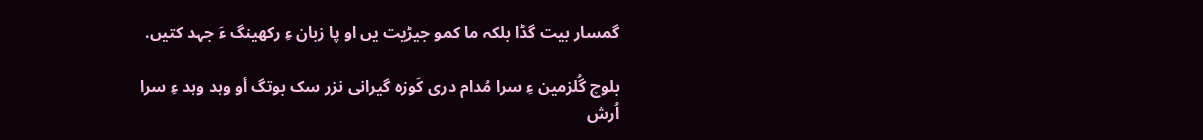گمسار بیت گڈا بلکہ ما کمو جیڑیت یں او پا زبان ءِ رکھینگ ءَ جہد کتیں.

بلوچ گُلزمین ءِ سرا مُدام دری کَوزہ گیرانی نزر سک بوتگ أو وہد وہد ءِ سرا اُرش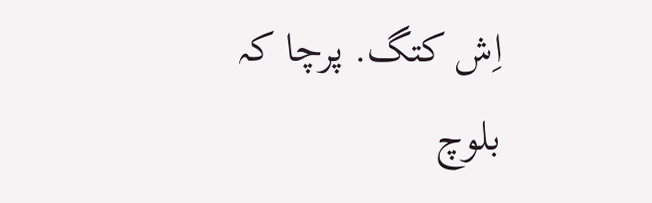اِش کتگ. پرچا کہ بلوچ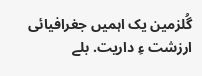گُلزمین یک اہمیں جغرافیائی ارزشت ءِ داریت. بلے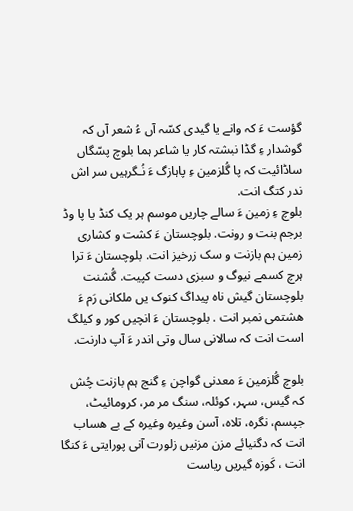گؤست ءَ کہ وانے یا گیدی کسّہ آں ءُ شعر آں کہ گوشدار ءِ گڈا نبشتہ کار یا شاعر ہما بلوچ پسّگاں ساڈائیت کہ پا گُلزمین ءِ پاہازگ ءَ نُـگرہیں سر اش ندر کتگ انت.
بلوچ ءِ زمین ءَ سالے چاریں موسم ہر یک کنڈ یا پا وڈ برجم بنت و رونت. بلوچستان ءَ کشت و کشاری زمین ہم بازنت و سک زرخیز انت. بلوچستان ءَ ترا ہرچ کسمے نیوگ و سبزی دست کپیت. گُشنت بلوچستان گیش ناہ پیداگ کنوک یں ملکانی رَم ءَ ھشتمی نمبر انت . بلوچستان ءَ انچیں کور و کیلگ است انت کہ سالانی سال وتی اندر ءَ آپ دارنت.

بلوچ گُلزمین ءَ معدنی گواچن ءِ گنج ہم بازنت چُش کہ گیس، سہر، کوئلہ، سنگ مر مر، کرومائیٹ، جپسم، نگرہ، تلاہ، آسن وغیرہ وغیرہ کے بے ھساب انت کہ دگنیائے مزن مزنیں زلورت آنی پورایتی ءَ کنگا انت ، کَوزہ گیریں ریاست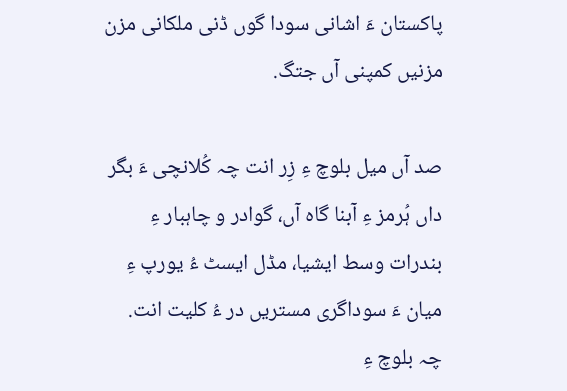پاکستان ءَ اشانی سودا گوں ڈنی ملکانی مزن مزنیں کمپنی آں جتگ.

صد آں میل بلوچ ءِ زِر انت چہ کُلانچی ءَ بگر داں ہُرمز ءِ آبنا گاہ آں، گوادر و چاہبار ءِ بندرات وسط ایشیا، مڈل ایسٹ ءُ یورپ ءِ میان ءَ سوداگری مستریں در ءُ کلیت انت. چہ بلوچ ءِ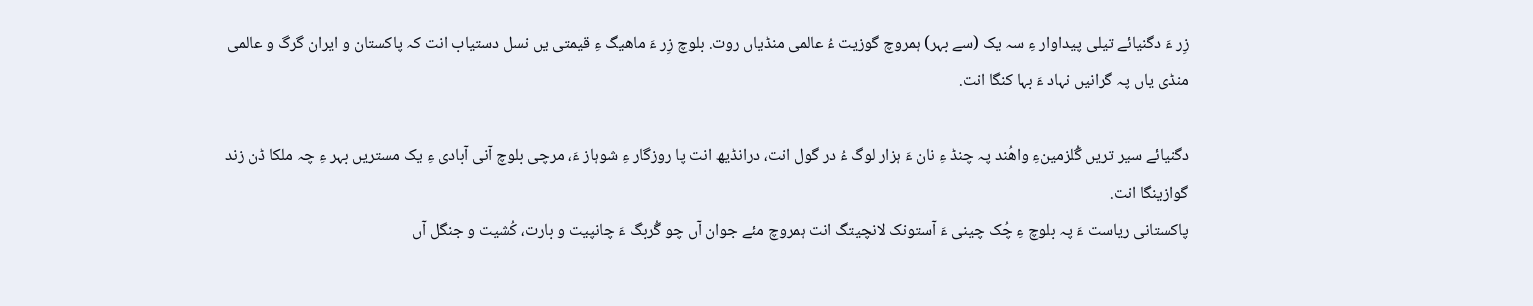زِر ءَ دگنیائے تیلی پیداوار ءِ سہ یک (سے بہر) ہمروچ گوزیت ءُ عالمی منڈیاں روت. بلوچ زِر ءَ ماھیگ ءِ قیمتی یں نسل دستیاب انت کہ پاکستان و ایران گرگ و عالمی منڈی یاں پہ گرانیں نہاد ءَ بہا کنگا انت.

دگنیائے سیر تریں گُلزمینءِ واھُند پہ چنڈ ءِ نان ءَ ہزار لوگ ءُ در گول انت، درانڈیھ انت پا روزگار ءِ شوہاز ءَ، مرچی بلوچ آنی آبادی ءِ یک مستریں بہر ءِ چہ ملکا ڈن زند گوازینگا انت.
پاکستانی ریاست ءَ پہ بلوچ ءِ چُک چینی ءَ آستونک لانچیتگ انت ہمروچ مئے جوان آں چو گُربگ ءَ چانپیت و بارت، کُشیت و جنگل آں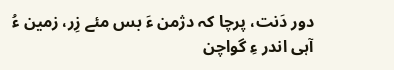دور دَنت، پرچا کہ دژمن ءَ بس مئے زِر، زمین ءُ آہی اندر ءِ گواچن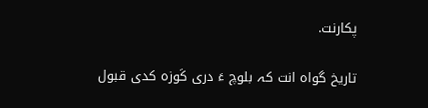پکارنت.

تاریخ گواہ انت کہ بلوچ ءَ دری کَوزہ کدی قبول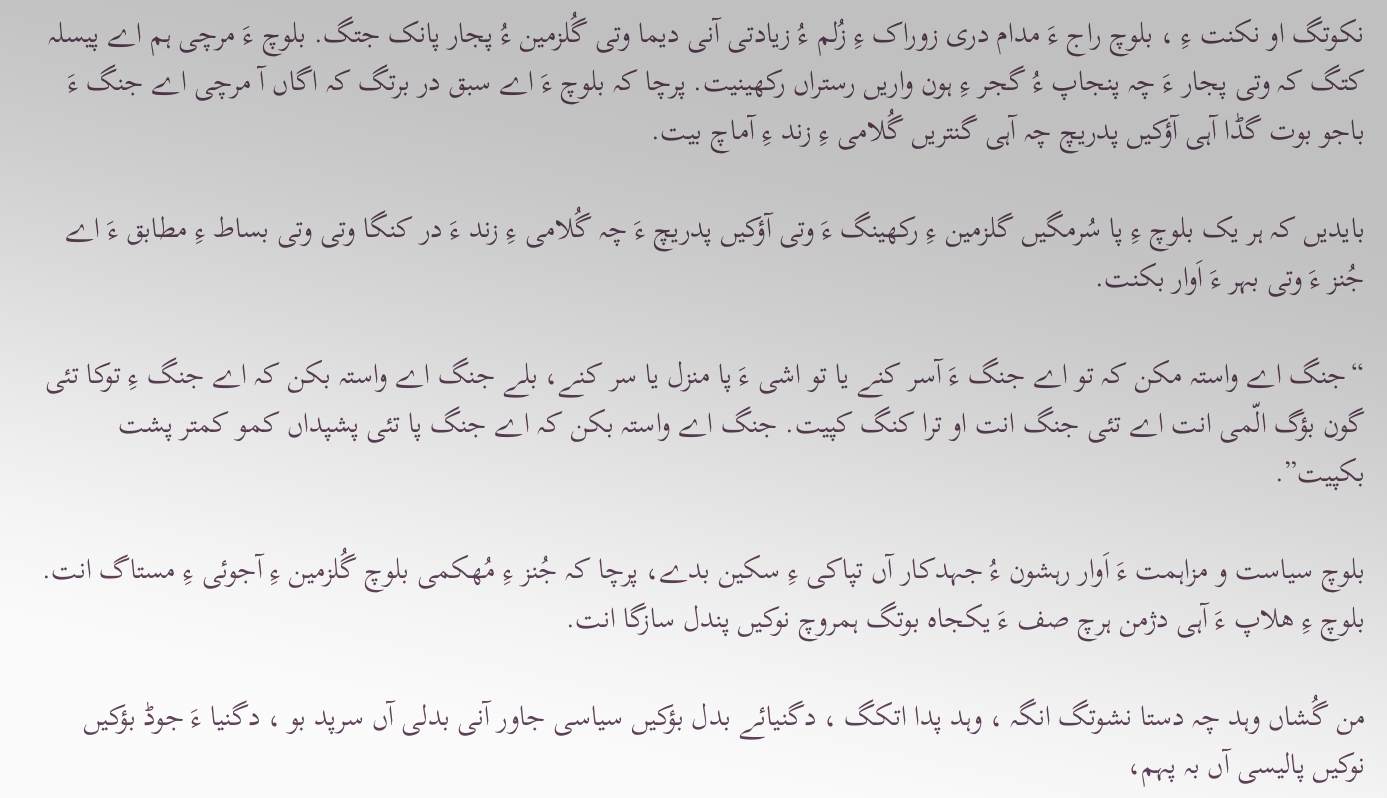نکوتگ او نکنت ءِ ، بلوچ راج ءَ مدام دری زوراک ءِ زُلم ءُ زیادتی آنی دیما وتی گُلزمین ءُ پجار پانک جتگ. بلوچ ءَ مرچی ہم اے پیسلہ کتگ کہ وتی پجار ءَ چہ پنجاپ ءُ گجر ءِ ہون واریں رستراں رکھینیت. پرچا کہ بلوچ ءَ اے سبق در برتگ کہ اگاں آ مرچی اے جنگ ءَ باجو بوت گڈا آہی آؤکیں پدریچ چہ آہی گنتریں گُلامی ءِ زند ءِ آماچ بیت.

بایدیں کہ ہر یک بلوچ ءِ پا سُرمگیں گلزمین ءِ رکھینگ ءَ وتی آؤکیں پدریچ ءَ چہ گُلامی ءِ زند ءَ در کنگا وتی وتی بساط ءِ مطابق ءَ اے جُنز ءَ وتی بہر ءَ اَوار بکنت.

“جنگ اے واستہ مکن کہ تو اے جنگ ءَ آسر کنے یا تو اشی ءَ پا منزل یا سر کنے، بلے جنگ اے واستہ بکن کہ اے جنگ ءِ توکا تئی گون بؤگ الّمی انت اے تئی جنگ انت او ترا کنگ کپیت. جنگ اے واستہ بکن کہ اے جنگ پا تئی پشپداں کمو کمتر پشت بکپیت”.

بلوچ سیاست و مزاہمت ءَ اَوار رہشون ءُ جہدکار آں تپاکی ءِ سکین بدے، پرچا کہ جُنز ءِ مُھکمی بلوچ گُلزمین ءِ آجوئی ءِ مستاگ انت. بلوچ ءِ ھلاپ ءَ آہی دژمن ہرچ صف ءَ یکجاہ بوتگ ہمروچ نوکیں پندل سازگا انت.

من گُشاں وہد چہ دستا نشوتگ انگہ ، وہد پدا اتکگ ، دگنیائے بدل بؤکیں سیاسی جاور آنی بدلی آں سرپد بو ، دگنیا ءَ جوڈ بؤکیں نوکیں پالیسی آں بہ پہم،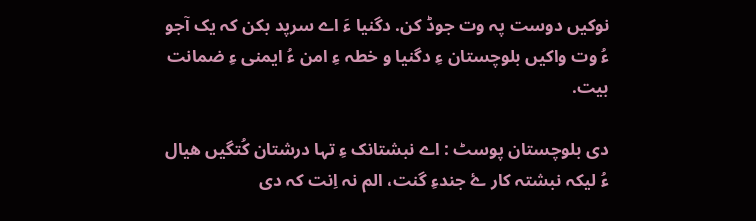نوکیں دوست پہ وت جوڈ کن. دگنیا ءَ اے سرپد بکن کہ یک آجو ءُ وت واکیں بلوچستان ءِ دگنیا و خطہ ءِ امن ءُ ایمنی ءِ ضمانت بیت.

دی بلوچستان پوسٹ : اے نبشتانک ءِ تہا درشتان کُتگیں ھیال ءُ لیکہ نبشتہ کار ۓ جندءِ گنت، الم نہ اِنت کہ دی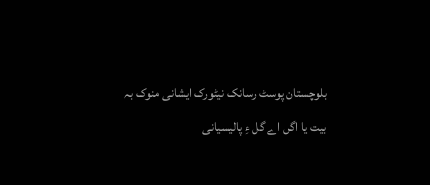بلوچستان پوسٹ رسانک نیٹورک ایشانی منوک بہ بیت یا اگں اے گل ءِ پالیسیانی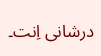درشانی اِنت۔